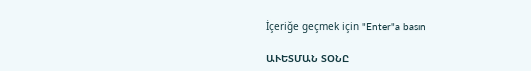İçeriğe geçmek için "Enter"a basın

ԱՒԵՏՄԱՆ ՏՕՆԸ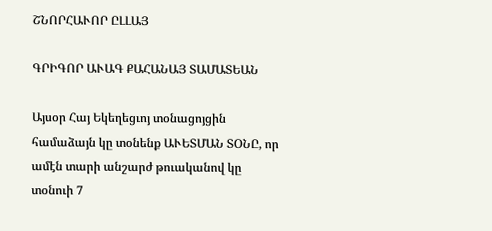ՇՆՈՐՀԱՒՈՐ ԸԼԼԱՅ

ԳՐԻԳՈՐ ԱՒԱԳ ՔԱՀԱՆԱՅ ՏԱՄԱՏԵԱՆ

Այսօր Հայ Եկեղեցւոյ տօնացոյցին համաձայն կը տօնենք ԱՒԵՏՄԱՆ ՏՕՆԸ, որ ամէն տարի անշարժ թուականով կը տօնուի 7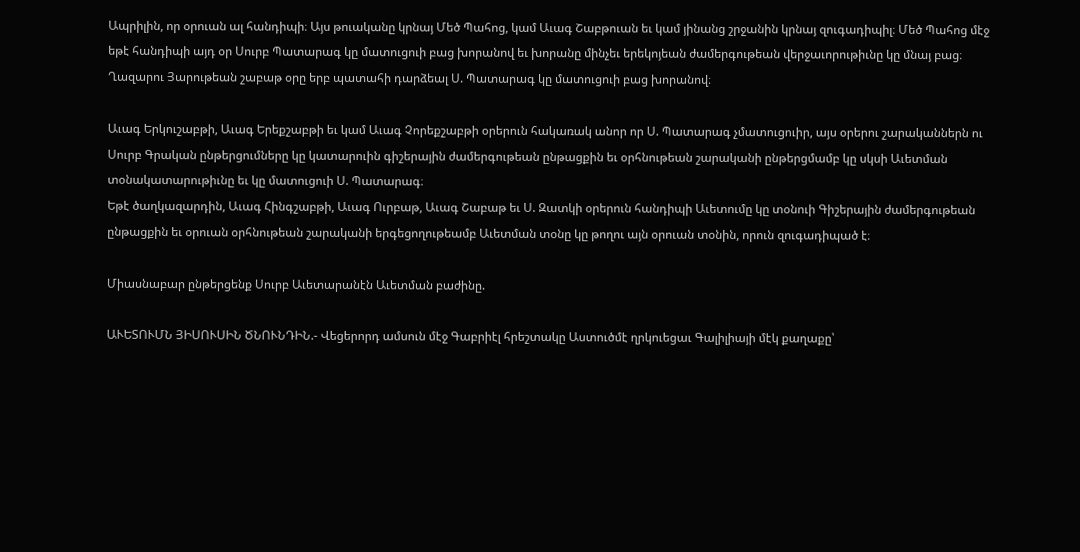Ապրիլին, որ օրուան ալ հանդիպի։ Այս թուականը կրնայ Մեծ Պահոց, կամ Աւագ Շաբթուան եւ կամ յինանց շրջանին կրնայ զուգադիպիլ։ Մեծ Պահոց մէջ եթէ հանդիպի այդ օր Սուրբ Պատարագ կը մատուցուի բաց խորանով եւ խորանը մինչեւ երեկոյեան ժամերգութեան վերջաւորութիւնը կը մնայ բաց։ Ղազարու Յարութեան շաբաթ օրը երբ պատահի դարձեալ Ս. Պատարագ կը մատուցուի բաց խորանով։

Աւագ Երկուշաբթի, Աւագ Երեքշաբթի եւ կամ Աւագ Չորեքշաբթի օրերուն հակառակ անոր որ Ս. Պատարագ չմատուցուիր, այս օրերու շարականներն ու Սուրբ Գրական ընթերցումները կը կատարուին գիշերային ժամերգութեան ընթացքին եւ օրհնութեան շարականի ընթերցմամբ կը սկսի Աւետման տօնակատարութիւնը եւ կը մատուցուի Ս. Պատարագ։
Եթէ ծաղկազարդին, Աւագ Հինգշաբթի, Աւագ Ուրբաթ, Աւագ Շաբաթ եւ Ս. Զատկի օրերուն հանդիպի Աւետումը կը տօնուի Գիշերային ժամերգութեան ընթացքին եւ օրուան օրհնութեան շարականի երգեցողութեամբ Աւետման տօնը կը թողու այն օրուան տօնին, որուն զուգադիպած է։

Միասնաբար ընթերցենք Սուրբ Աւետարանէն Աւետման բաժինը.

ԱՒԵՏՈՒՄՆ ՅԻՍՈՒՍԻՆ ԾՆՈՒՆԴԻՆ.- Վեցերորդ ամսուն մէջ Գաբրիէլ հրեշտակը Աստուծմէ ղրկուեցաւ Գալիլիայի մէկ քաղաքը՝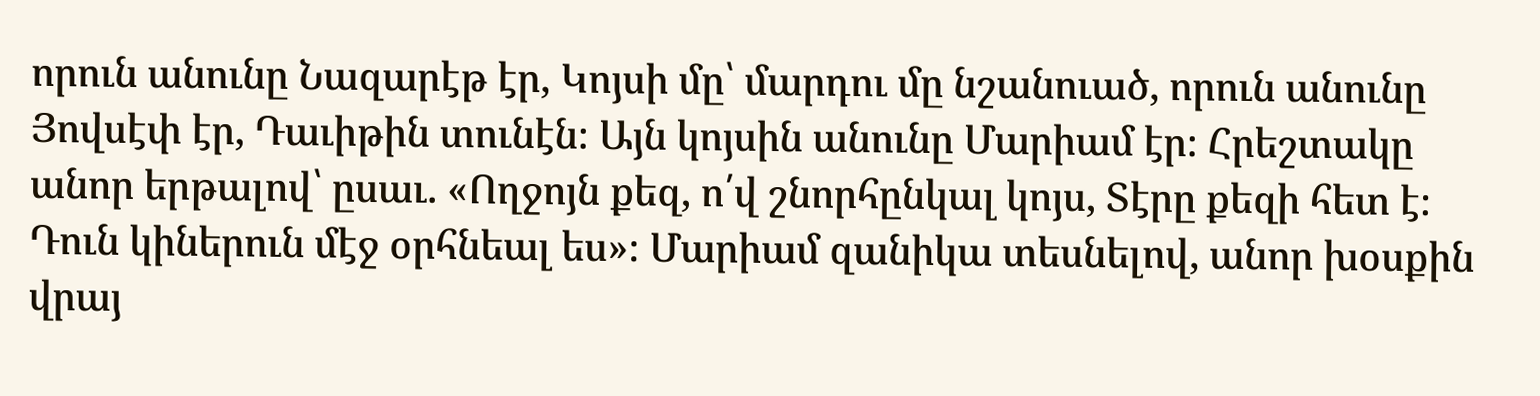որուն անունը Նազարէթ էր, Կոյսի մը՝ մարդու մը նշանուած, որուն անունը Յովսէփ էր, Դաւիթին տունէն։ Այն կոյսին անունը Մարիամ էր։ Հրեշտակը անոր երթալով՝ ըսաւ. «Ողջոյն քեզ, ո՛վ շնորհընկալ կոյս, Տէրը քեզի հետ է։ Դուն կիներուն մէջ օրհնեալ ես»։ Մարիամ զանիկա տեսնելով, անոր խօսքին վրայ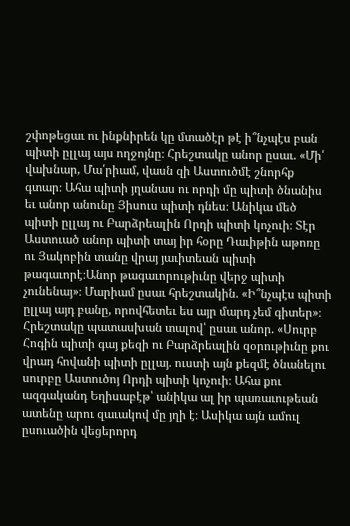շփոթեցաւ ու ինքնիրեն կը մտածէր թէ ի՞նչպէս բան պիտի ըլլայ այս ողջոյնը։ Հրեշտակը անոր ըսաւ. «Մի՛ վախնար, Մա՛րիամ, վասն զի Աստուծմէ շնորհք գտար։ Ահա պիտի յղանաս ու որդի մը պիտի ծնանիս եւ անոր անունը Յիսուս պիտի դնես։ Անիկա մեծ պիտի ըլլայ ու Բարձրեալին Որդի պիտի կոչուի։ Տէր Աստուած անոր պիտի տայ իր հօրը Դաւիթին աթոռը ու Յակոբին տանը վրայ յաւիտեան պիտի թագաւորէ։Անոր թագաւորութիւնը վերջ պիտի չունենայ»։ Մարիամ ըսաւ հրեշտակին. «Ի՞նչպէս պիտի ըլլայ այդ բանը, որովհետեւ ես այր մարդ չեմ գիտեր»։ Հրեշտակը պատասխան տալով՝ ըսաւ անոր. «Սուրբ Հոգին պիտի գայ քեզի ու Բարձրեալին զօրութիւնը քու վրադ հովանի պիտի ըլլայ. ուստի այն քեզմէ ծնանելու սուրբը Աստուծոյ Որդի պիտի կոչուի։ Ահա քու ազգականդ Եղիսաբէթ՝ անիկա ալ իր պառաւութեան ատենը արու զաւակով մը յղի է։ Ասիկա այն ամուլ ըսուածին վեցերորդ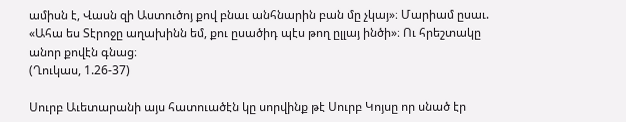ամիսն է, Վասն զի Աստուծոյ քով բնաւ անհնարին բան մը չկայ»։ Մարիամ ըսաւ. «Ահա ես Տէրոջը աղախինն եմ, քու ըսածիդ պէս թող ըլլայ ինծի»։ Ու հրեշտակը անոր քովէն գնաց։
(Ղուկաս, 1.26-37)

Սուրբ Աւետարանի այս հատուածէն կը սորվինք թէ Սուրբ Կոյսը որ սնած էր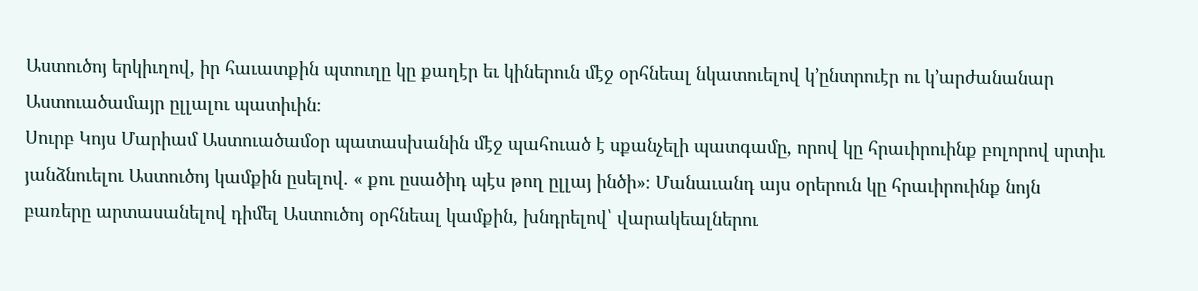Աստուծոյ երկիւղով, իր հաւատքին պտուղը կը քաղէր եւ կիներուն մէջ օրհնեալ նկատուելով կ՚ընտրուէր ու կ՚արժանանար Աստուածամայր ըլլալու պատիւին։
Սուրբ Կոյս Մարիամ Աստուածամօր պատասխանին մէջ պահուած է սքանչելի պատգամը, որով կը հրաւիրուինք բոլորով սրտիւ յանձնուելու Աստուծոյ կամքին ըսելով. « քու ըսածիդ պէս թող ըլլայ ինծի»։ Մանաւանդ այս օրերուն կը հրաւիրուինք նոյն բառերը արտասանելով դիմել Աստուծոյ օրհնեալ կամքին, խնդրելով՝ վարակեալներու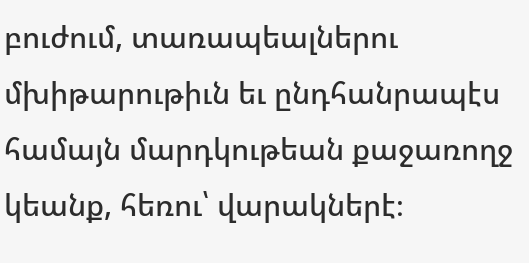բուժում, տառապեալներու մխիթարութիւն եւ ընդհանրապէս համայն մարդկութեան քաջառողջ կեանք, հեռու՝ վարակներէ։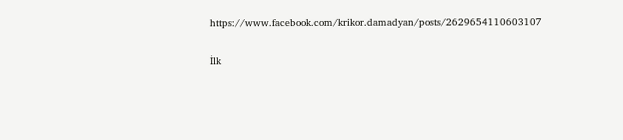https://www.facebook.com/krikor.damadyan/posts/2629654110603107

İlk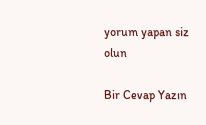yorum yapan siz olun

Bir Cevap Yazın